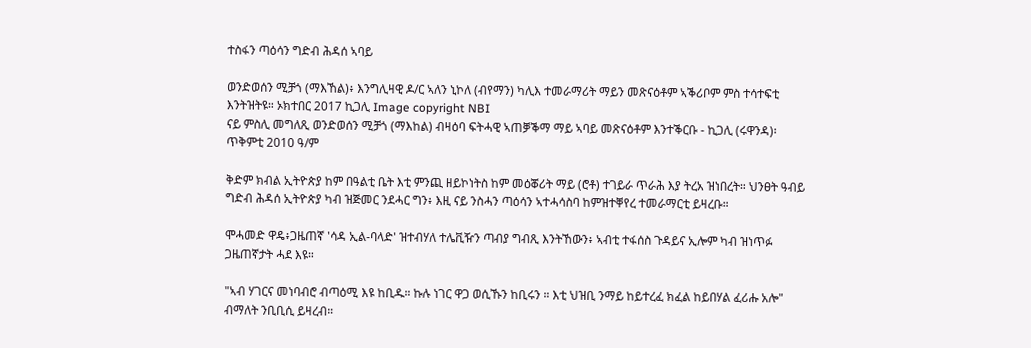ተስፋን ጣዕሳን ግድብ ሕዳሰ ኣባይ

ወንድወሰን ሚቻጎ (ማእኸል)፥ እንግሊዛዊ ዶ/ር ኣለን ኒኮለ (ብየማን) ካሊእ ተመራማሪት ማይን መጽናዕቶም ኣቕሪቦም ምስ ተሳተፍቲ እንትዝትዩ። ኦክተበር 2017 ኪጋሊ Image copyright NBI
ናይ ምስሊ መግለጺ ወንድወሰን ሚቻጎ (ማእከል) ብዛዕባ ፍትሓዊ ኣጠቓቕማ ማይ ኣባይ መጽናዕቶም እንተቕርቡ - ኪጋሊ (ሩዋንዳ)፡ ጥቅምቲ 2010 ዓ/ም

ቅድም ክብል ኢትዮጵያ ከም በዓልቲ ቤት እቲ ምንጪ ዘይኮነትስ ከም መዕቖሪት ማይ (ሮቶ) ተገይራ ጥራሕ እያ ትረአ ዝነበረት። ህንፀት ዓብይ ግድብ ሕዳሰ ኢትዮጵያ ካብ ዝጅመር ንደሓር ግን፥ እዚ ናይ ንስሓን ጣዕሳን ኣተሓሳስባ ከምዝተቐየረ ተመራማርቲ ይዛረቡ።

ሞሓመድ ዋዴ፥ጋዜጠኛ 'ሳዳ ኢል-ባላድ' ዝተብሃለ ተሌቪዥን ጣብያ ግብጺ እንትኸውን፥ ኣብቲ ተፋሰስ ጉዳይና ኢሎም ካብ ዝነጥፉ ጋዜጠኛታት ሓደ እዩ።

"ኣብ ሃገርና መነባብሮ ብጣዕሚ እዩ ከቢዱ። ኩሉ ነገር ዋጋ ወሲኹን ከቢሩን ። እቲ ህዝቢ ንማይ ከይተረፈ ክፈል ከይበሃል ፈሪሑ አሎ" ብማለት ንቢቢሲ ይዛረብ።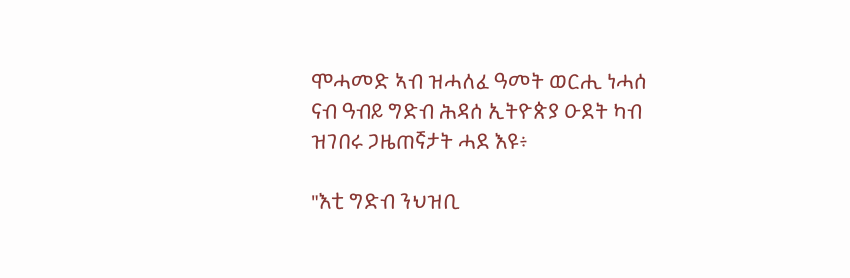ሞሓመድ ኣብ ዝሓለፈ ዓመት ወርሒ ነሓሰ ናብ ዓብይ ግድብ ሕዳሰ ኢትዮጵያ ዑደት ካብ ዝገበሩ ጋዜጠኛታት ሓደ እዩ፥

"እቲ ግድብ ንህዝቢ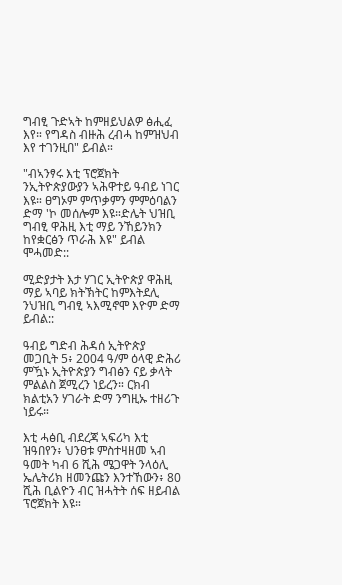ግብፂ ጉድኣት ከምዘይህልዎ ፅሒፈ እየ። የግዳስ ብዙሕ ረብሓ ከምዝህብ እየ ተገንዚበ" ይብል።

"ብኣንፃሩ እቲ ፕሮጀክት ንኢትዮጵያውያን ኣሕዋተይ ዓብይ ነገር እዩ። ፀግኦም ምጥቃምን ምምዕባልን ድማ 'ኮ መሰሎም እዩ።ድሌት ህዝቢ ግብፂ ዋሕዚ እቲ ማይ ንኸይንክን ከየቋርፅን ጥራሕ እዩ" ይብል ሞሓመድ::

ሚድያታት እታ ሃገር ኢትዮጵያ ዋሕዚ ማይ ኣባይ ክትኽትር ከምእትደሊ ንህዝቢ ግብፂ ኣእሚኖሞ እዮም ድማ ይብል::

ዓብይ ግድብ ሕዳሰ ኢትዮጵያ መጋቢት 5፥ 2004 ዓ/ም ዕላዊ ድሕሪ ምዃኑ ኢትዮጵያን ግብፅን ናይ ቃላት ምልልስ ጀሚረን ነይረን። ርክብ ክልቲአን ሃገራት ድማ ንግዚኡ ተዘሪጉ ነይሩ።

እቲ ሓፅቢ ብደረጃ ኣፍሪካ እቲ ዝዓበየን፥ ህንፀቱ ምስተዛዘመ ኣብ ዓመት ካብ 6 ሺሕ ሜጋዋት ንላዕሊ ኤሌትሪክ ዘመንጩን እንተኸውን፥ 80 ሺሕ ቢልዮን ብር ዝሓትት ሰፍ ዘይብል ፕሮጀክት እዩ።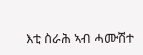እቲ ስራሕ ኣብ ሓሙሽተ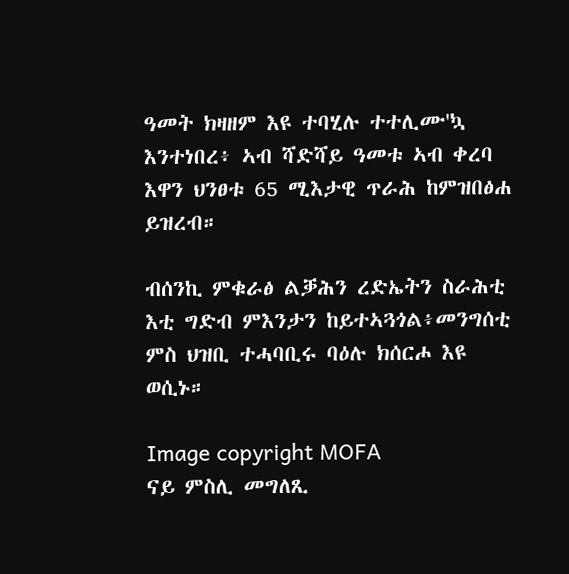ዓመት ክዛዘም እዩ ተባሂሉ ተተሊሙ'ኳ እንተነበረ፥ ኣብ ሻድሻይ ዓመቱ ኣብ ቀረባ እዋን ህንፀቱ 65 ሚእታዊ ጥራሕ ከምዝበፅሐ ይዝረብ።

ብሰንኪ ምቁራፅ ልቓሕን ረድኤትን ስራሕቲ እቲ ግድብ ምእንታን ከይተኣጓጎል፥መንግሰቲ ምስ ህዝቢ ተሓባቢሩ ባዕሉ ክሰርሖ እዩ ወሲኑ።

Image copyright MOFA
ናይ ምስሊ መግለጺ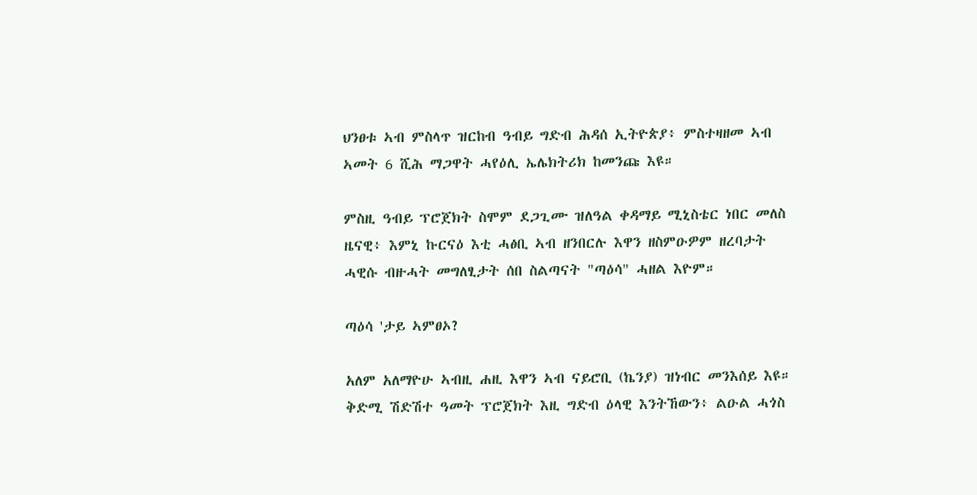ህንፀቱ ኣብ ምስላጥ ዝርከብ ዓብይ ግድብ ሕዳሰ ኢትዮጵያ፥ ምስተዛዘመ ኣብ ኣመት 6 ሺሕ ማጋዋት ሓየዕሊ ኤሌክትሪክ ከመንጩ እዩ።

ምስዚ ዓብይ ፕሮጀክት ስሞም ደጋጊሙ ዝለዓል ቀዳማይ ሚኒስቴር ነበር መለስ ዜናዊ፥ እምኒ ኩርናዕ እቲ ሓፅቢ ኣብ ዘንበርሉ እዋን ዘስምዑዎም ዘረባታት ሓዊሱ ብዙሓት መግለፂታት ሰበ ስልጣናት "ጣዕሳ" ሓዘል እዮም።

ጣዕሳ 'ታይ ኣምፀኦ?

አለም አለማዮሁ ኣብዚ ሐዚ እዋን ኣብ ናይሮቢ (ኬንያ) ዝነብር መንእሰይ እዩ። ቅድሚ ሽድሽተ ዓመት ፕሮጀክት እዚ ግድብ ዕላዊ እንትኸውን፥ ልዑል ሓጎስ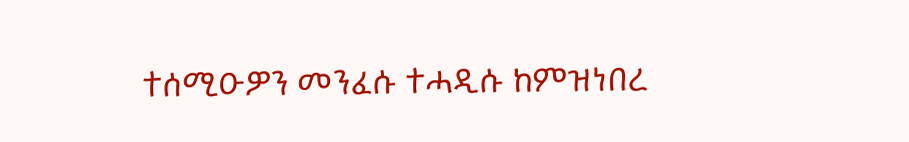ተሰሚዑዎን መንፈሱ ተሓዲሱ ከምዝነበረ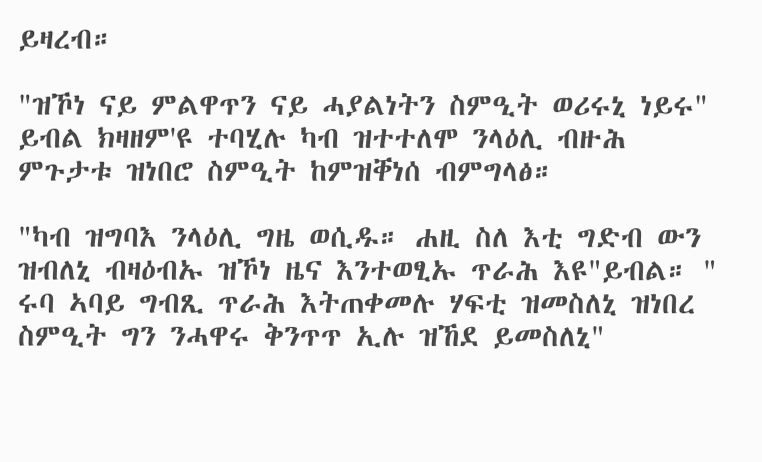ይዛረብ።

"ዝኾነ ናይ ምልዋጥን ናይ ሓያልነትን ስምዒት ወሪሩኒ ነይሩ" ይብል ክዛዘም'ዩ ተባሂሉ ካብ ዝተተለሞ ንላዕሊ ብዙሕ ምጉታቱ ዝነበሮ ስምዒት ከምዝቐነሰ ብምግላፅ።

"ካብ ዝግባእ ንላዕሊ ግዜ ወሲዱ። ሐዚ ስለ እቲ ግድብ ውን ዝብለኒ ብዛዕብኡ ዝኾነ ዜና እንተወፂኡ ጥራሕ እዩ"ይብል። " ሩባ ኣባይ ግብጺ ጥራሕ እትጠቀመሉ ሃፍቲ ዝመስለኒ ዝነበረ ስምዒት ግን ንሓዋሩ ቅንጥጥ ኢሉ ዝኸደ ይመስለኒ"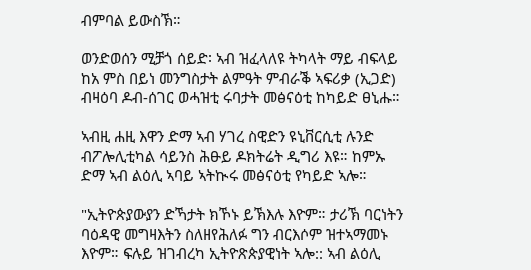ብምባል ይውስኽ።

ወንድወሰን ሚቻጎ ሰይድ፡ ኣብ ዝፈላለዩ ትካላት ማይ ብፍላይ ከአ ምስ በይነ መንግስታት ልምዓት ምብራቕ ኣፍሪቃ (ኢጋድ) ብዛዕባ ዶብ-ሰገር ወሓዝቲ ሩባታት መፅናዕቲ ከካይድ ፀኒሑ።

ኣብዚ ሐዚ እዋን ድማ ኣብ ሃገረ ስዊድን ዩኒቨርሲቲ ሉንድ ብፖሎሊቲካል ሳይንስ ሕፁይ ዶክትሬት ዲግሪ እዩ። ከምኡ ድማ ኣብ ልዕሊ ኣባይ ኣትኲሩ መፅናዕቲ የካይድ ኣሎ።

"ኢትዮጵያውያን ድኻታት ክኾኑ ይኽእሉ እዮም። ታሪኽ ባርነትን ባዕዳዊ መግዛእትን ስለዘየሕለፉ ግን ብርእሶም ዝተኣማመኑ እዮም። ፍሉይ ዝገብረካ ኢትዮጽጵያዊነት ኣሎ:: ኣብ ልዕሊ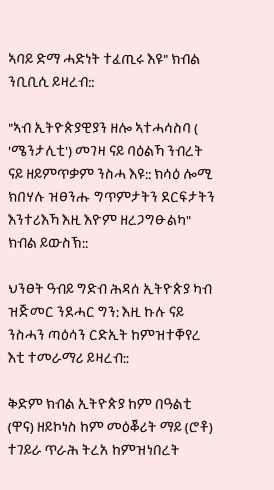ኣባይ ድማ ሓድነት ተፈጢሩ እዩ" ክብል ንቢቢሲ ይዛረብ::

"ኣብ ኢትዮጵያዊያን ዘሎ ኣተሓሳስባ ( 'ሜንታሊቲ') መገዛ ናይ ባዕልኻ ንብረት ናይ ዘይምጥቃም ንስሓ እዩ:: ክሳዕ ሎሚ ክበሃሉ ዝፀንሑ ግጥምታትን ደርፍታትን እንተሪእኻ እዚ እዮም ዘረጋግፁልካ" ክብል ይውስኽ::

ህንፀት ዓብይ ግድብ ሕዳሰ ኢትዮጵያ ካብ ዝጅመር ንደሓር ግን: እዚ ኩሉ ናይ ንስሓን ጣዕሳን ርድኢት ከምዝተቐየረ እቲ ተመራማሪ ይዛረብ::

ቅድም ክብል ኢትዮጵያ ከም በዓልቲ (ዋና) ዘይኮነስ ከም መዕቖሪት ማይ (ሮቶ) ተገይራ ጥራሕ ትረአ ከምዝነበረት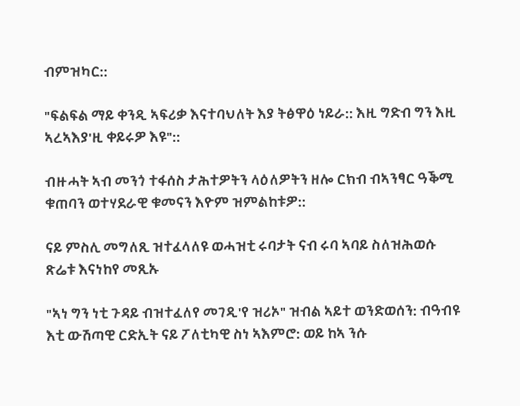ብምዝካር::

"ፍልፍል ማይ ቀንዲ ኣፍሪቃ እናተባህለት እያ ትፅዋዕ ነይራ:: እዚ ግድብ ግን እዚ ኣረኣእያ'ዚ ቀይሩዎ እዩ"::

ብዙሓት ኣብ መንጎ ተፋሰስ ታሕተዎትን ላዕለዎትን ዘሎ ርክብ ብኣንፃር ዓቕሚ ቁጠባን ወተሃደራዊ ቁመናን እዮም ዝምልከቱዎ::

ናይ ምስሊ መግለጺ ዝተፈላለዩ ወሓዝቲ ሩባታት ናብ ሩባ ኣባይ ስለዝሕወሱ ጽሬቱ እናነከየ መጺኡ

"ኣነ ግን ነቲ ጉዳይ ብዝተፈለየ መገዲ'የ ዝሪኦ" ዝብል ኣይተ ወንድወሰን: ብዓብዩ እቲ ውሽጣዊ ርድኢት ናይ ፖለቲካዊ ስነ ኣእምሮ: ወይ ከኣ ንሱ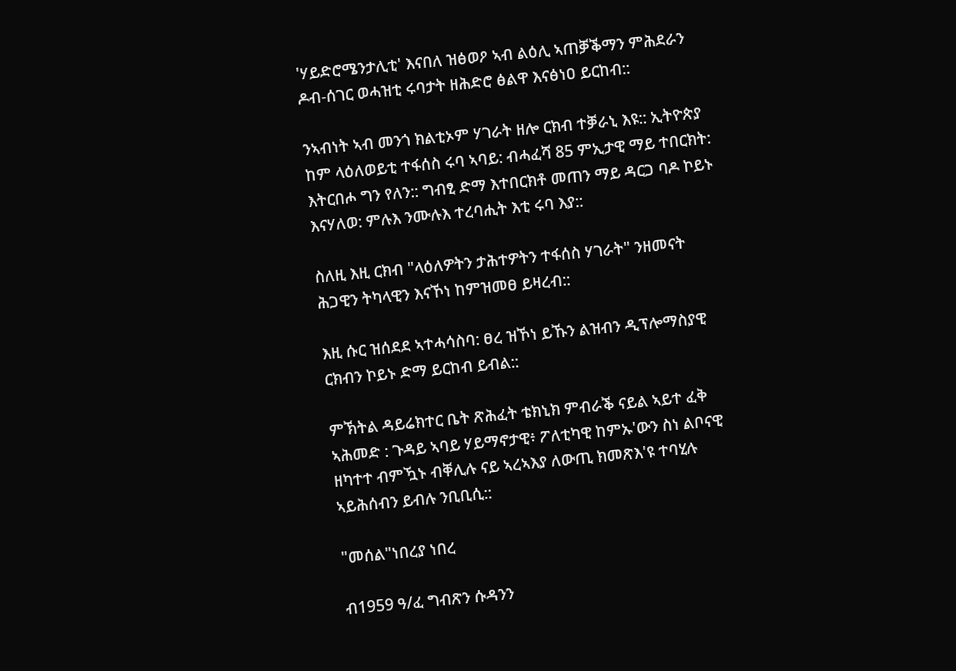'ሃይድሮሜንታሊቲ' እናበለ ዝፅወዖ ኣብ ልዕሊ ኣጠቓቕማን ምሕደራን ዶብ-ሰገር ወሓዝቲ ሩባታት ዘሕድሮ ፅልዋ እናፅነዐ ይርከብ::

ንኣብነት ኣብ መንጎ ክልቲኦም ሃገራት ዘሎ ርክብ ተቓራኒ እዩ:: ኢትዮጵያ ከም ላዕለወይቲ ተፋሰስ ሩባ ኣባይ: ብሓፈሻ 85 ምኢታዊ ማይ ተበርክት: እትርበሖ ግን የለን:: ግብፂ ድማ እተበርክቶ መጠን ማይ ዳርጋ ባዶ ኮይኑ እናሃለወ: ምሉእ ንሙሉእ ተረባሒት እቲ ሩባ እያ::

ስለዚ እዚ ርክብ "ላዕለዎትን ታሕተዎትን ተፋሰስ ሃገራት" ንዘመናት ሕጋዊን ትካላዊን እናኾነ ከምዝመፀ ይዛረብ::

እዚ ሱር ዝሰደደ ኣተሓሳስባ: ፀረ ዝኾነ ይኹን ልዝብን ዲፕሎማስያዊ ርክብን ኮይኑ ድማ ይርከብ ይብል::

ምኽትል ዳይሬክተር ቤት ጽሕፈት ቴክኒክ ምብራቕ ናይል ኣይተ ፈቅ ኣሕመድ : ጉዳይ ኣባይ ሃይማኖታዊ፥ ፖለቲካዊ ከምኡ'ውን ስነ ልቦናዊ ዘካተተ ብምዃኑ ብቐሊሉ ናይ ኣረኣእያ ለውጢ ክመጽእ'ዩ ተባሂሉ ኣይሕሰብን ይብሉ ንቢቢሲ::

"መሰል"ነበረያ ነበረ

ብ1959 ዓ/ፈ ግብጽን ሱዳንን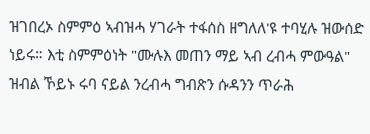ዝገበረኦ ስምምዕ ኣብዝሓ ሃገራት ተፋሰስ ዘግለለ'ዩ ተባሂሉ ዝውሰድ ነይሩ። እቲ ስምምዕነት "ሙሉእ መጠን ማይ ኣብ ረብሓ ምውዓል" ዝብል ኾይኑ ሩባ ናይል ንረብሓ ግብጽን ሱዳንን ጥራሕ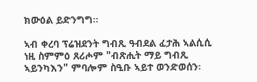ክውዕል ይድንግግ።

ኣብ ቀረባ ፕሬዝደንት ግብጺ ዓብደል ፈታሕ ኣልሲሲ ነዚ ስምምዕ ጸሪሖም "ብጽሒት ማይ ግብጺ ኣይንካእን" ምባሎም ስዒቡ ኣይተ ወንድወሰን፡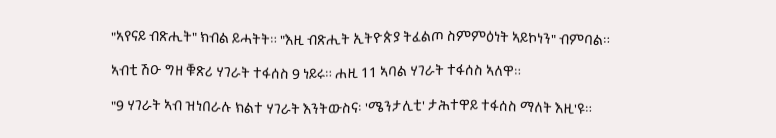"ኣየናይ ብጽሒት" ክብል ይሓትት። "እዚ ብጽሒት ኢትዮጵያ ትፈልጦ ስምምዕነት ኣይኮነን" ብምባል።

ኣብቲ ሽዑ ግዘ ቑጽሪ ሃገራት ተፋሰስ 9 ነይሩ። ሐዚ 11 ኣባል ሃገራት ተፋሰስ ኣለዋ።

"9 ሃገራት ኣብ ዝነበራሉ ክልተ ሃገራት እንትውስና፡ 'ሜንታሊቲ' ታሕተዋይ ተፋሰስ ማለት እዚ'ዩ።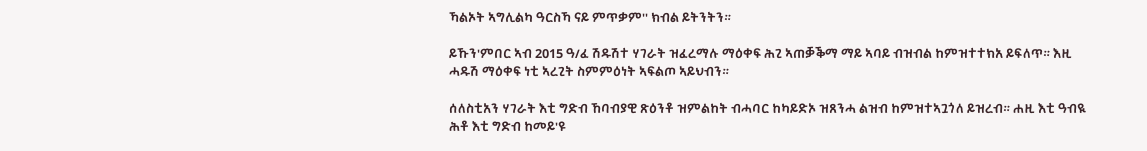ኻልኦት ኣግሊልካ ዓርስኻ ናይ ምጥቃም'' ክብል ይትንትን።

ይኹን'ምበር ኣብ 2015 ዓ/ፈ ሽዱሽተ ሃገራት ዝፈረማሉ ማዕቀፍ ሕጊ ኣጠቓቕማ ማይ ኣባይ ብዝብል ከምዝተተክአ ይፍለጥ። እዚ ሓዱሽ ማዕቀፍ ነቲ ኣረጊት ስምምዕነት ኣፍልጦ ኣይህብን።

ሰለስቲአን ሃገራት እቲ ግድብ ኸባብያዊ ጽዕንቶ ዝምልከት ብሓባር ከካይድኦ ዝጸንሓ ልዝብ ከምዝተኣጓጎለ ይዝረብ። ሐዚ እቲ ዓብዪ ሕቶ እቲ ግድብ ከመይ'ዩ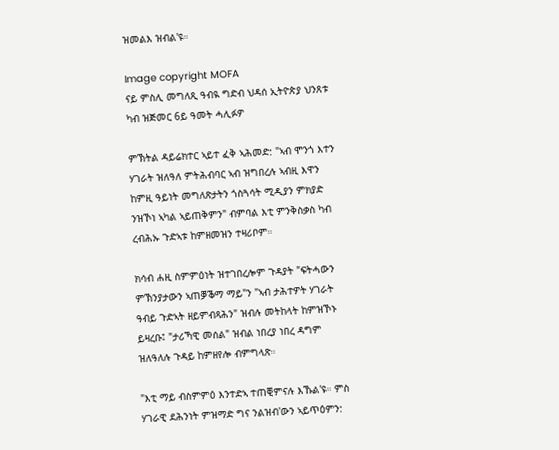ዝመልእ ዝብል'ዩ።

Image copyright MOFA
ናይ ምስሊ መግለጺ ዓብዪ ግድብ ህዳሰ ኢትዮጵያ ህንጸቱ ካብ ዝጅመር 6ይ ዓመት ሓሊፉዎ

ምኽትል ዳይሬክተር ኣይተ ፈቅ ኣሕመድ: "ኣብ ሞንጎ እተን ሃገራት ዝለዓለ ምትሕብባር ኣብ ዝግበረሉ ኣብዚ እዋን ከምዚ ዓይነት መግለጽታትን ጎስጓሳት ሚዲያን ምክያድ ንዝኾነ ኣካል ኣይጠቅምን" ብምባል እቲ ምንቅስቃስ ካብ ረብሕኡ ጉድኣቱ ከምዘመዝን ተዛሪቦም።

ክሳብ ሐዚ ስምምዕነት ዝተገበረሎም ጉዳያት "ፍትሓውን ምኽንያታውን ኣጠቓቕማ ማይ"ን "ኣብ ታሕተዎት ሃገራት ዓብይ ጉድኣት ዘይምብጻሕን" ዝብሉ መትከላት ከምዝኾኑ ይዛረቡ፤ "ታሪኻዊ መሰል" ዝብል ነበረያ ነበረ ዳግም ዝለዓለሉ ጉዳይ ከምዘየሎ ብምግላጽ።

"እቲ ማይ ብስምምዕ እንተድኣ ተጠቒምናሉ እኹል'ዩ። ምስ ሃገራዊ ደሕንነት ምዝማድ ግና ንልዝብ'ውን ኣይጥዕምን: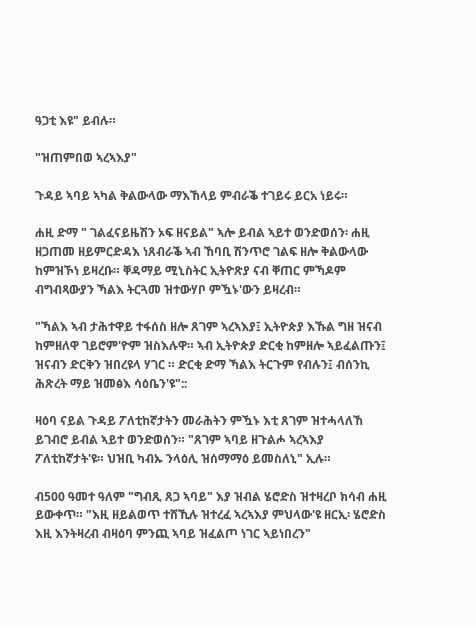ዓጋቲ እዩ" ይብሉ።

"ዝጠምበወ ኣረኣእያ"

ጉዳይ ኣባይ ኣካል ቅልውላው ማእኸላይ ምብራቕ ተገይሩ ይርአ ነይሩ።

ሐዚ ድማ " ገልፈናይዜሽን ኦፍ ዘናይል" ኣሎ ይብል ኣይተ ወንድወሰን፡ ሐዚ ዘጋጠመ ዘይምርድዳእ ነጸብራቕ ኣብ ኸባቢ ሽንጥሮ ገልፍ ዘሎ ቅልውላው ከምዝኾነ ይዛረቡ። ቐዳማይ ሚኒስትር ኢትዮጽያ ናብ ቐጠር ምኻዶም ብግብጻውያን ኻልእ ትርጓመ ዝተውሃቦ ምዃኑ'ውን ይዛረብ።

"ኻልእ ኣብ ታሕተዋይ ተፋሰስ ዘሎ ጸገም ኣረኣእያ፤ ኢትዮጵያ እኹል ግዘ ዝናብ ከምዘለዋ ገይሮም'ዮም ዝስእሉዋ። ኣብ ኢትዮጵያ ድርቂ ከምዘሎ ኣይፈልጡን፤ ዝናብን ድርቅን ዝበረዩላ ሃገር ። ድርቂ ድማ ኻልእ ትርጉም የብሉን፤ ብሰንኪ ሕጽረት ማይ ዝመፅእ ሳዕቤን'ዩ"::

ዛዕባ ናይል ጉዳይ ፖለቲከኛታትን መራሕትን ምዃኑ እቲ ጸገም ዝተሓላለኸ ይገብሮ ይብል ኣይተ ወንድወሰን። "ጸገም ኣባይ ዘጉልሖ ኣረኣእያ ፖለቲከኛታት'ዩ። ህዝቢ ካብኡ ንላዕሊ ዝሰማማዕ ይመስለኒ" ኢሉ።

ብ500 ዓመተ ዓለም "ግብጺ ጸጋ ኣባይ" እያ ዝብል ሄሮድስ ዝተዛረቦ ክሳብ ሐዚ ይውቀጥ። "እዚ ዘይልወጥ ተሸኺሉ ዝተረፈ ኣረኣእያ ምህላው'ዩ ዘርኢ፡ ሄሮድስ እዚ እንትዛረብ ብዛዕባ ምንጪ ኣባይ ዝፈልጦ ነገር ኣይነበረን"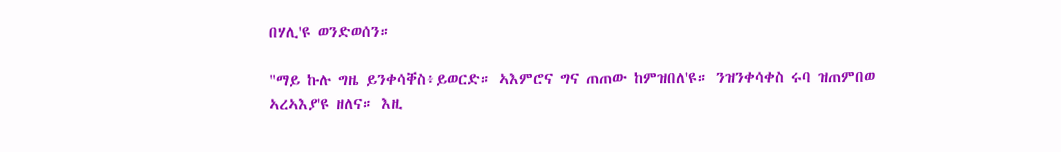በሃሊ'ዩ ወንድወሰን።

"ማይ ኩሉ ግዜ ይንቀሳቐስ፥ይወርድ። ኣእምሮና ግና ጠጠው ከምዝበለ'ዩ። ንዝንቀሳቀስ ሩባ ዝጠምበወ ኣረኣእያ'ዩ ዘለና። እዚ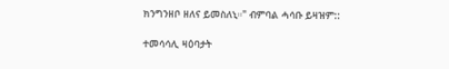ክንግንዘቦ ዘለና ይመስለኒ።" ብምባል ሓሳቡ ይዛዝም::

ተመሳሳሊ ዛዕባታት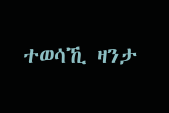ተወሳኺ ዛንታ